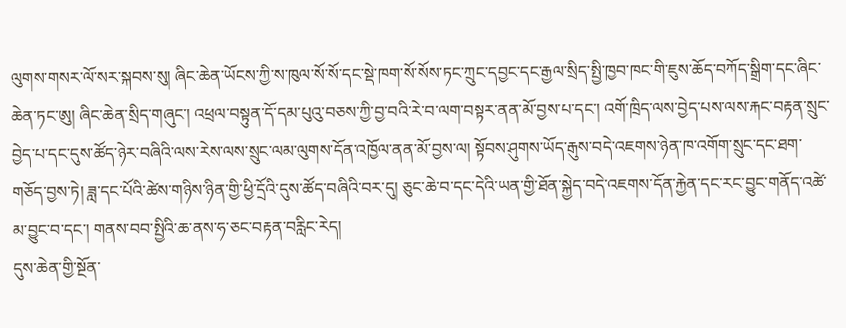ལུགས་གསར་ལོ་སར་སྐབས་སུ། ཞིང་ཆེན་ཡོངས་ཀྱི་ས་ཁུལ་སོ་སོ་དང་སྡེ་ཁག་སོ་སོས་ཏང་ཀྲུང་དབྱང་དང་རྒྱལ་སྲིད་སྤྱི་ཁྱབ་ཁང་གི་ཇུས་ཆོད་བཀོད་སྒྲིག་དང་ཞིང་ཆེན་ཏང་ཨུ། ཞིང་ཆེན་སྲིད་གཞུང་། འཕྲལ་བསྟུན་དོ་དམ་པུའུ་བཅས་ཀྱི་བྱ་བའི་རེ་བ་ལག་བསྟར་ནན་མོ་བྱས་པ་དང་། འགོ་ཁྲིད་ལས་བྱེད་པས་ལས་རྐང་བརྟན་སྲུང་བྱེད་པ་དང་དུས་ཚོད་ཉེར་བཞིའི་ལས་རེས་ལས་སྲུང་ལམ་ལུགས་དོན་འཁྱོལ་ནན་མོ་བྱས་ལ། སྟོབས་ཤུགས་ཡོད་རྒུས་བདེ་འཇགས་ཉེན་ཁ་འགོག་སྲུང་དང་ཐག་གཅོད་བྱས་ཏེ། ཟླ་དང་པོའི་ཚེས་གཉིས་ཉིན་གྱི་ཕྱི་དྲོའི་དུས་ཚོད་བཞིའི་བར་དུ། ཅུང་ཆེ་བ་དང་དེའི་ཡན་གྱི་ཐོན་སྐྱེད་བདེ་འཇགས་དོན་རྐྱེན་དང་རང་བྱུང་གནོད་འཚེ་མ་བྱུང་བ་དང་། གནས་བབ་སྤྱིའི་ཆ་ནས་ཧ་ཅང་བརྟན་བརླིང་རེད།
དུས་ཆེན་གྱི་སྔོན་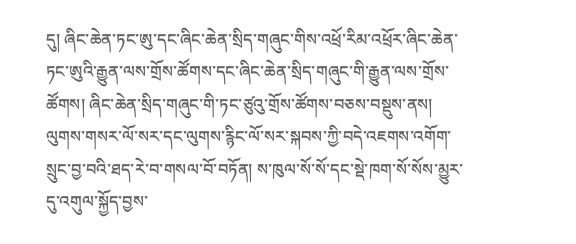དུ། ཞིང་ཆེན་ཏང་ཨུ་དང་ཞིང་ཆེན་སྲིད་གཞུང་གིས་འཕྲོ་རིམ་འཕྲོར་ཞིང་ཆེན་ཏང་ཨུའི་རྒྱུན་ལས་གྲོས་ཚོགས་དང་ཞིང་ཆེན་སྲིད་གཞུང་གི་རྒྱུན་ལས་གྲོས་ཚོགས། ཞིང་ཆེན་སྲིད་གཞུང་གི་ཏང་ཙུའུ་གྲོས་ཚོགས་བཅས་བསྡུས་ནས། ལུགས་གསར་ལོ་སར་དང་ལུགས་རྙིང་ལོ་སར་སྐབས་ཀྱི་བདེ་འཇགས་འགོག་སྲུང་བྱ་བའི་ཐད་རེ་བ་གསལ་བོ་བཏོན། ས་ཁུལ་སོ་སོ་དང་སྡེ་ཁག་སོ་སོས་མྱུར་དུ་འགུལ་སྐྱོད་བྱས་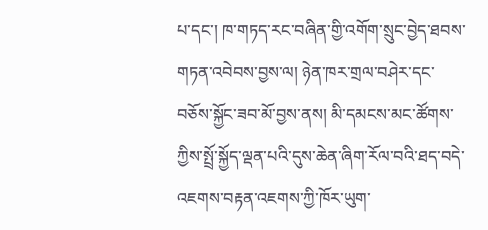པ་དང་། ཁ་གཏད་རང་བཞིན་གྱི་འགོག་སྲུང་བྱེད་ཐབས་གཏན་འབེབས་བྱས་ལ། ཉེན་ཁར་གྲལ་བཤེར་དང་བཅོས་སྐྱོང་ཟབ་མོ་བྱས་ནས། མི་དམངས་མང་ཚོགས་ཀྱིས་སྤྲོ་སྐྱོད་ལྡན་པའི་དུས་ཆེན་ཞིག་རོལ་བའི་ཐད་བདེ་འཇགས་བརྟན་འཇགས་ཀྱི་ཁོར་ཡུག་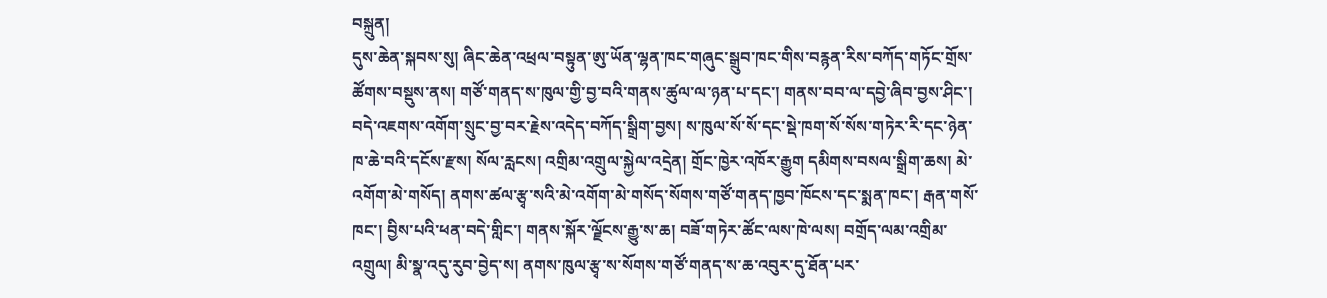བསྐྲུན།
དུས་ཆེན་སྐབས་སུ། ཞིང་ཆེན་འཕྲལ་བསྟུན་ཨུ་ཡོན་ལྷན་ཁང་གཞུང་སྒྲུབ་ཁང་གིས་བརྙན་རིས་བཀོད་གཏོང་གྲོས་ཚོགས་བསྡུས་ནས། གཙོ་གནད་ས་ཁུལ་གྱི་བྱ་བའི་གནས་ཚུལ་ལ་ཉན་པ་དང་། གནས་བབ་ལ་དབྱེ་ཞིབ་བྱས་ཤིང་། བདེ་འཇགས་འགོག་སྲུང་བྱ་བར་རྗེས་འདེད་བཀོད་སྒྲིག་བྱས། ས་ཁུལ་སོ་སོ་དང་སྡེ་ཁག་སོ་སོས་གཏེར་རི་དང་ཉེན་ཁ་ཆེ་བའི་དངོས་རྫས། སོལ་རླངས། འགྲིམ་འགྲུལ་སྐྱེལ་འདྲེན། གྲོང་ཁྱེར་འཁོར་རྒྱུག དམིགས་བསལ་སྒྲིག་ཆས། མེ་འགོག་མེ་གསོད། ནགས་ཚལ་རྩྭ་སའི་མེ་འགོག་མེ་གསོད་སོགས་གཙོ་གནད་ཁྱབ་ཁོངས་དང་སྨན་ཁང་། རྒན་གསོ་ཁང་། བྱིས་པའི་ཕན་བདེ་གླིང་། གནས་སྐོར་ལྗོངས་རྒྱུ་ས་ཆ། བཟོ་གཏེར་ཚོང་ལས་ཁེ་ལས། བགྲོད་ལམ་འགྲིམ་འགྲུལ། མི་སྣ་འདུ་རུབ་བྱེད་ས། ནགས་ཁུལ་རྩྭ་ས་སོགས་གཙོ་གནད་ས་ཆ་འབུར་དུ་ཐོན་པར་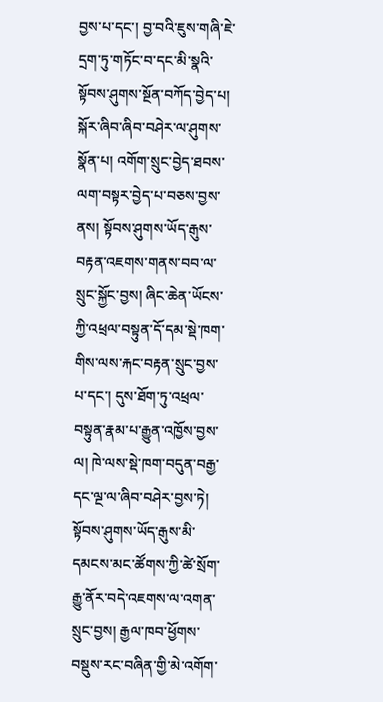བྱས་པ་དང་། བྱ་བའི་ཇུས་གཞི་ཇེ་དྲག་ཏུ་གཏོང་བ་དང་མི་སྣའི་སྟོབས་ཤུགས་སྔོན་བཀོད་བྱེད་པ། སྐོར་ཞིབ་ཞིབ་བཤེར་ལ་ཤུགས་སྣོན་པ། འགོག་སྲུང་བྱེད་ཐབས་ལག་བསྟར་བྱེད་པ་བཅས་བྱས་ནས། སྟོབས་ཤུགས་ཡོད་རྒུས་བརྟན་འཇགས་གནས་བབ་ལ་སྲུང་སྐྱོང་བྱས། ཞིང་ཆེན་ཡོངས་ཀྱི་འཕྲལ་བསྟུན་དོ་དམ་སྡེ་ཁག་གིས་ལས་རྐང་བརྟན་སྲུང་བྱས་པ་དང་། དུས་ཐོག་ཏུ་འཕྲལ་བསྟུན་རྣམ་པ་རྒྱུན་འཁྱོས་བྱས་ལ། ཁེ་ལས་སྡེ་ཁག་བདུན་བརྒྱ་དང་ལྔ་ལ་ཞིབ་བཤེར་བྱས་ཏེ། སྟོབས་ཤུགས་ཡོད་རྒུས་མི་དམངས་མང་ཚོགས་ཀྱི་ཚེ་སྲོག་རྒྱུ་ནོར་བདེ་འཇགས་ལ་འགན་སྲུང་བྱས། རྒྱལ་ཁབ་ཕྱོགས་བསྡུས་རང་བཞིན་གྱི་མེ་འགོག་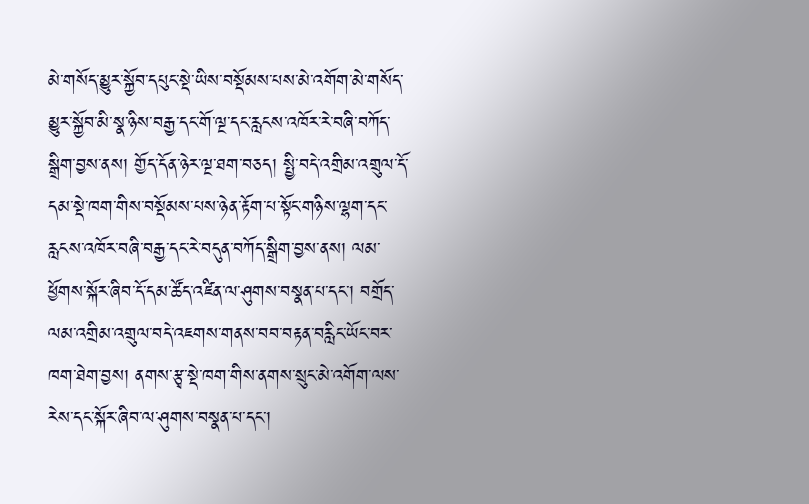མེ་གསོད་མྱུར་སྐྱོབ་དཔུང་སྡེ་ཡིས་བསྡོམས་པས་མེ་འགོག་མེ་གསོད་མྱུར་སྐྱོབ་མི་སྣ་ཉིས་བརྒྱ་དང་གོ་ལྔ་དང་རླངས་འཁོར་རེ་བཞི་བཀོད་སྒྲིག་བྱས་ནས། གྱོད་དོན་ཉེར་ལྔ་ཐག་བཅད། སྤྱི་བདེ་འགྲིམ་འགྲུལ་དོ་དམ་སྡེ་ཁག་གིས་བསྡོམས་པས་ཉེན་རྟོག་པ་སྟོང་གཉིས་ལྷག་དང་རླངས་འཁོར་བཞི་བརྒྱ་དང་རེ་བདུན་བཀོད་སྒྲིག་བྱས་ནས། ལམ་ཕྱོགས་སྐོར་ཞིབ་དོ་དམ་ཚོད་འཛིན་ལ་ཤུགས་བསྣན་པ་དང་། བགྲོད་ལམ་འགྲིམ་འགྲུལ་བདེ་འཇགས་གནས་བབ་བརྟན་བརླིང་ཡོང་བར་ཁག་ཐེག་བྱས། ནགས་རྩྭ་སྡེ་ཁག་གིས་ནགས་སྲུང་མེ་འགོག་ལས་རེས་དང་སྐོར་ཞིབ་ལ་ཤུགས་བསྣན་པ་དང་།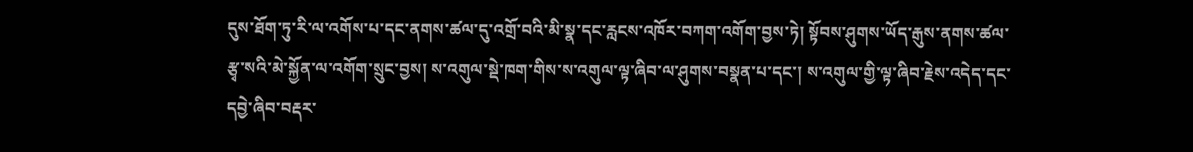དུས་ཐོག་ཏུ་རི་ལ་འགོས་པ་དང་ནགས་ཚལ་དུ་འགྲོ་བའི་མི་སྣ་དང་རླངས་འཁོར་བཀག་འགོག་བྱས་ཏེ། སྟོབས་ཤུགས་ཡོད་རྒུས་ནགས་ཚལ་རྩྭ་སའི་མེ་སྐྱོན་ལ་འགོག་སྲུང་བྱས། ས་འགུལ་སྡེ་ཁག་གིས་ས་འགུལ་ལྟ་ཞིབ་ལ་ཤུགས་བསྣན་པ་དང་། ས་འགུལ་གྱི་ལྟ་ཞིབ་རྗེས་འདེད་དང་དབྱེ་ཞིབ་བརྡར་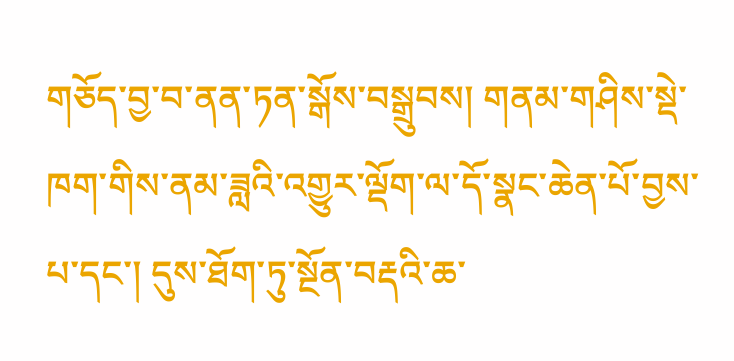གཅོད་བྱ་བ་ནན་ཏན་སྒོས་བསྒྲུབས། གནམ་གཤིས་སྡེ་ཁག་གིས་ནམ་ཟླའི་འགྱུར་ལྡོག་ལ་དོ་སྣང་ཆེན་པོ་བྱས་པ་དང་། དུས་ཐོག་ཏུ་སྔོན་བརྡའི་ཆ་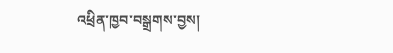འཕྲིན་ཁྱབ་བསྒྲགས་བྱས།